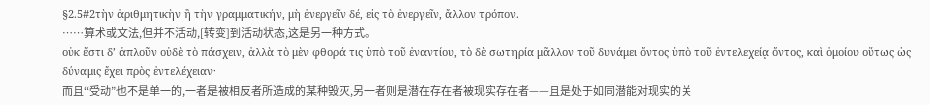§2.5#2τὴν ἀριθμητικὴν ἢ τὴν γραμματικήν, μὴ ἐνεργεῖν δέ, εἰς τὸ ἐνεργεῖν, ἄλλον τρόπον.
……算术或文法,但并不活动,[转变]到活动状态,这是另一种方式。
οὐκ ἔστι δʼ ἁπλοῦν οὐδὲ τὸ πάσχειν, ἀλλὰ τὸ μὲν φθορά τις ὑπὸ τοῦ ἐναντίου, τὸ δὲ σωτηρία μᾶλλον τοῦ δυνάμει ὄντος ὑπὸ τοῦ ἐντελεχείᾳ ὄντος, καὶ ὁμοίου οὕτως ὡς δύναμις ἔχει πρὸς ἐντελέχειαν·
而且“受动”也不是单一的,一者是被相反者所造成的某种毁灭,另一者则是潜在存在者被现实存在者——且是处于如同潜能对现实的关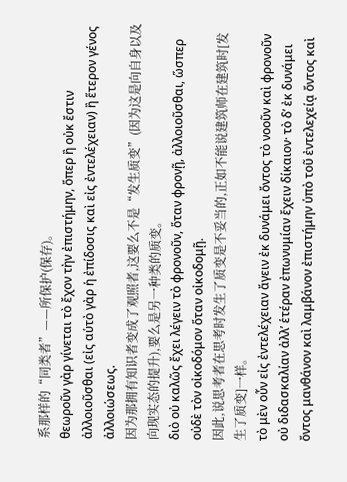系那样的“同类者”——所保护(保存)。
θεωροῦν γὰρ γίνεται τὸ ἔχον τὴν ἐπιστήμην, ὅπερ ἢ οὐκ ἔστιν ἀλλοιοῦσθαι (εἰς αὑτὸ γὰρ ἡ ἐπίδοσις καὶ εἰς ἐντελέχειαν) ἢ ἕτερον γένος ἀλλοιώσεως.
因为那拥有知识者变成了观照者,这要么不是“发生质变”(因为这是向自身以及向现实态的提升),要么是另一种类的质变。
διὸ οὐ καλῶς ἔχει λέγειν τὸ φρονοῦν, ὅταν φρονῇ, ἀλλοιοῦσθαι, ὥσπερ οὐδὲ τὸν οἰκοδόμον ὅταν οἰκοδομῇ.
因此,说思考者在思考时发生了质变是不妥当的,正如不能说建筑师在建筑时[发生了质变]一样。
τὸ μὲν οὖν εἰς ἐντελέχειαν ἄγειν ἐκ δυνάμει ὄντος τὸ νοοῦν καὶ φρονοῦν οὐ διδασκαλίαν ἀλλʼ ἑτέραν ἐπωνυμίαν ἔχειν δίκαιον· τὸ δʼ ἐκ δυνάμει ὄντος μανθάνον καὶ λαμβάνον ἐπιστήμην ὑπὸ τοῦ ἐντελεχείᾳ ὄντος καὶ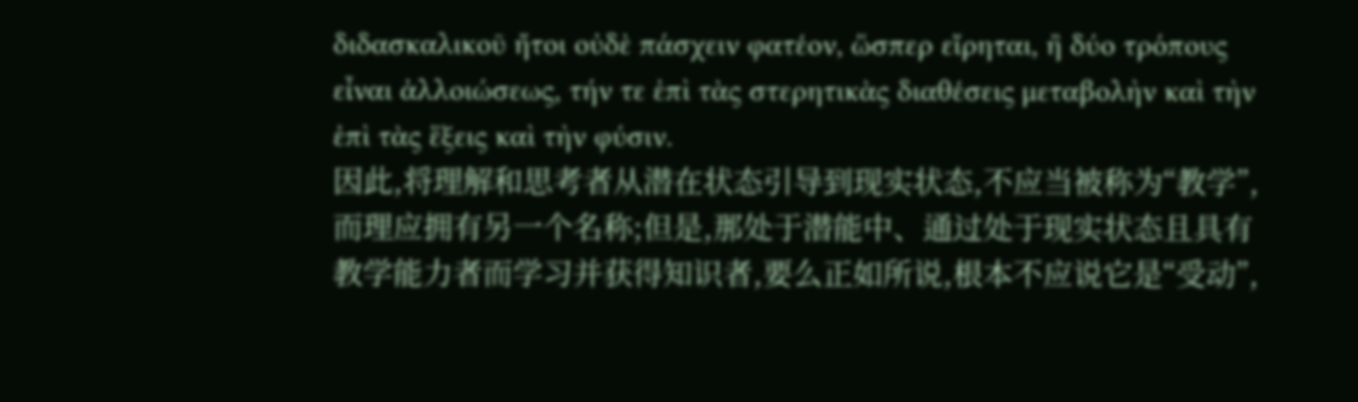διδασκαλικοῦ ἤτοι οὐδὲ πάσχειν φατέον, ὥσπερ εἴρηται, ἢ δύο τρόπους εἶναι ἀλλοιώσεως, τήν τε ἐπὶ τὰς στερητικὰς διαθέσεις μεταβολὴν καὶ τὴν ἐπὶ τὰς ἕξεις καὶ τὴν φύσιν.
因此,将理解和思考者从潜在状态引导到现实状态,不应当被称为“教学”,而理应拥有另一个名称;但是,那处于潜能中、通过处于现实状态且具有教学能力者而学习并获得知识者,要么正如所说,根本不应说它是“受动”,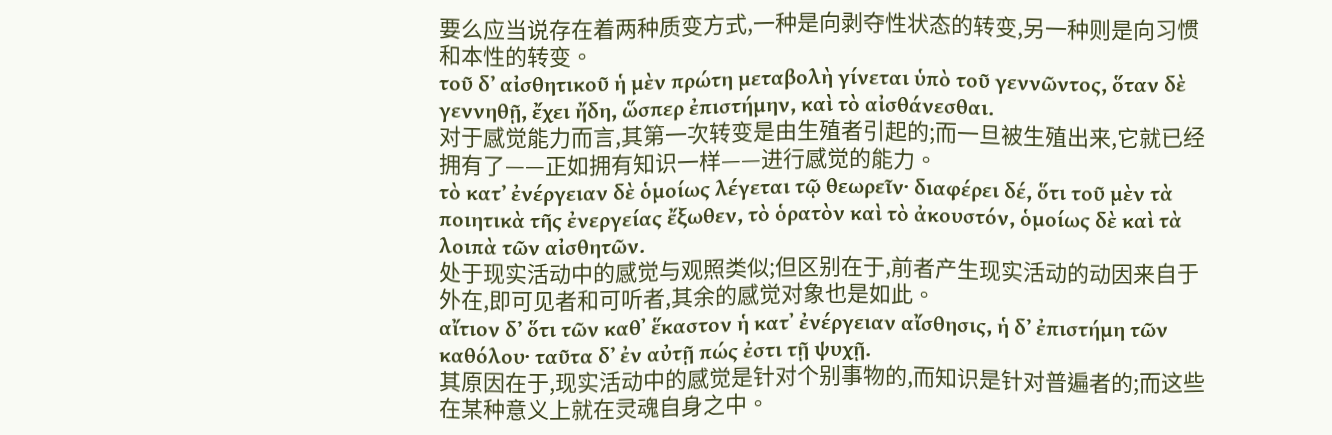要么应当说存在着两种质变方式,一种是向剥夺性状态的转变,另一种则是向习惯和本性的转变。
τοῦ δʼ αἰσθητικοῦ ἡ μὲν πρώτη μεταβολὴ γίνεται ὑπὸ τοῦ γεννῶντος, ὅταν δὲ γεννηθῇ, ἔχει ἤδη, ὥσπερ ἐπιστήμην, καὶ τὸ αἰσθάνεσθαι.
对于感觉能力而言,其第一次转变是由生殖者引起的;而一旦被生殖出来,它就已经拥有了——正如拥有知识一样——进行感觉的能力。
τὸ κατʼ ἐνέργειαν δὲ ὁμοίως λέγεται τῷ θεωρεῖν· διαφέρει δέ, ὅτι τοῦ μὲν τὰ ποιητικὰ τῆς ἐνεργείας ἔξωθεν, τὸ ὁρατὸν καὶ τὸ ἀκουστόν, ὁμοίως δὲ καὶ τὰ λοιπὰ τῶν αἰσθητῶν.
处于现实活动中的感觉与观照类似;但区别在于,前者产生现实活动的动因来自于外在,即可见者和可听者,其余的感觉对象也是如此。
αἴτιον δʼ ὅτι τῶν καθ᾿ ἕκαστον ἡ κατ᾿ ἐνέργειαν αἴσθησις, ἡ δʼ ἐπιστήμη τῶν καθόλου· ταῦτα δʼ ἐν αὐτῇ πώς ἐστι τῇ ψυχῇ.
其原因在于,现实活动中的感觉是针对个别事物的,而知识是针对普遍者的;而这些在某种意义上就在灵魂自身之中。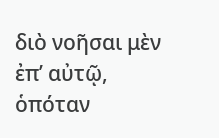διὸ νοῆσαι μὲν ἐπʼ αὐτῷ, ὁπόταν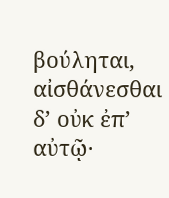βούληται, αἰσθάνεσθαι δʼ οὐκ ἐπʼ αὐτῷ·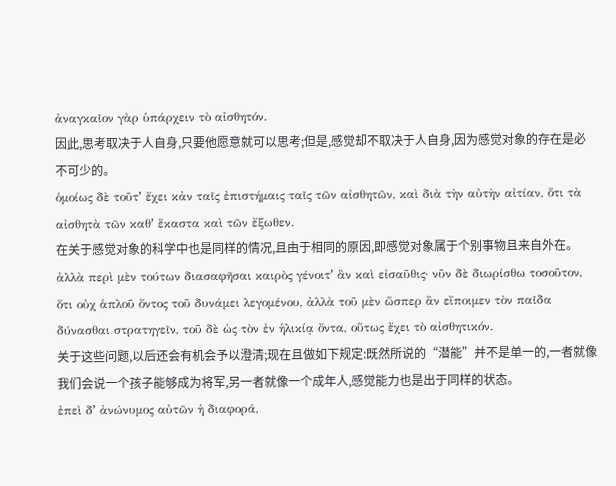ἀναγκαῖον γὰρ ὑπάρχειν τὸ αἰσθητόν.
因此,思考取决于人自身,只要他愿意就可以思考;但是,感觉却不取决于人自身,因为感觉对象的存在是必不可少的。
ὁμοίως δὲ τοῦτʼ ἔχει κἀν ταῖς ἐπιστήμαις ταῖς τῶν αἰσθητῶν, καὶ διὰ τὴν αὐτὴν αἰτίαν, ὅτι τὰ αἰσθητὰ τῶν καθʼ ἕκαστα καὶ τῶν ἔξωθεν.
在关于感觉对象的科学中也是同样的情况,且由于相同的原因,即感觉对象属于个别事物且来自外在。
ἀλλὰ περὶ μὲν τούτων διασαφῆσαι καιρὸς γένοιτʼ ἂν καὶ εἰσαῦθις· νῦν δὲ διωρίσθω τοσοῦτον, ὅτι οὐχ ἁπλοῦ ὄντος τοῦ δυνάμει λεγομένου, ἀλλὰ τοῦ μὲν ὥσπερ ἂν εἴποιμεν τὸν παῖδα δύνασθαι στρατηγεῖν, τοῦ δὲ ὡς τὸν ἐν ἡλικίᾳ ὄντα, οὕτως ἔχει τὸ αἰσθητικόν.
关于这些问题,以后还会有机会予以澄清;现在且做如下规定:既然所说的“潜能”并不是单一的,一者就像我们会说一个孩子能够成为将军,另一者就像一个成年人,感觉能力也是出于同样的状态。
ἐπεὶ δʼ ἀνώνυμος αὐτῶν ἡ διαφορά,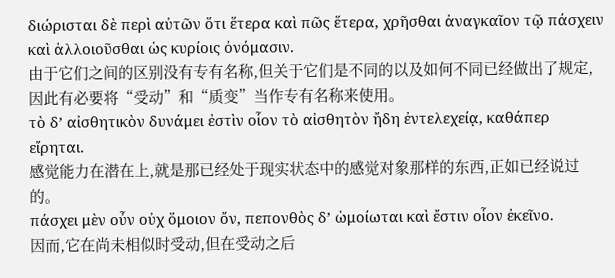διώρισται δὲ περὶ αὐτῶν ὅτι ἕτερα καὶ πῶς ἕτερα, χρῆσθαι ἀναγκαῖον τῷ πάσχειν καὶ ἀλλοιοῦσθαι ὡς κυρίοις ὀνόμασιν.
由于它们之间的区别没有专有名称,但关于它们是不同的以及如何不同已经做出了规定,因此有必要将“受动”和“质变”当作专有名称来使用。
τὸ δʼ αἰσθητικὸν δυνάμει ἐστὶν οἷον τὸ αἰσθητὸν ἤδη ἐντελεχείᾳ, καθάπερ εἴρηται.
感觉能力在潜在上,就是那已经处于现实状态中的感觉对象那样的东西,正如已经说过的。
πάσχει μὲν οὖν οὐχ ὅμοιον ὄν, πεπονθὸς δʼ ὡμοίωται καὶ ἔστιν οἷον ἐκεῖνο.
因而,它在尚未相似时受动,但在受动之后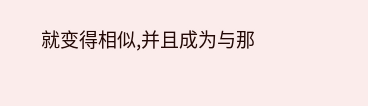就变得相似,并且成为与那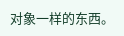对象一样的东西。